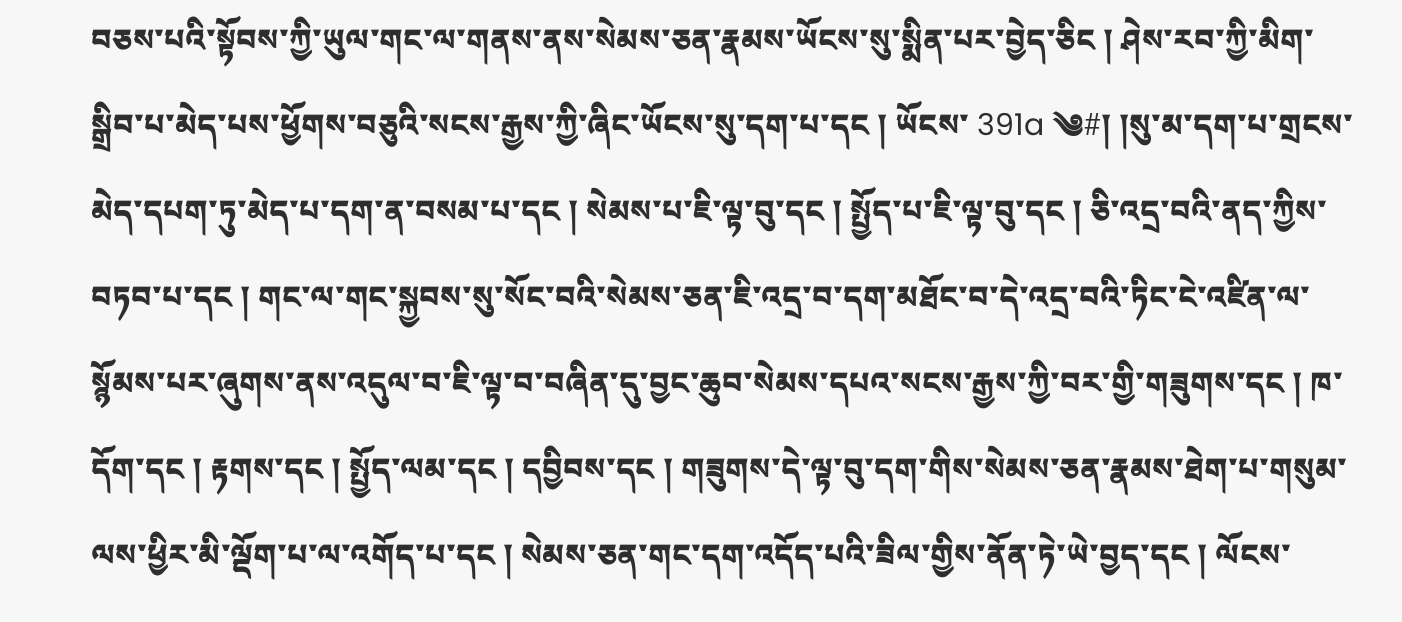བཅས་པའི་སྟོབས་ཀྱི་ཡུལ་གང་ལ་གནས་ནས་སེམས་ཅན་རྣམས་ཡོངས་སུ་སྨིན་པར་བྱེད་ཅིང ། ཤེས་རབ་ཀྱི་མིག་སྒྲིབ་པ་མེད་པས་ཕྱོགས་བཅུའི་སངས་རྒྱས་ཀྱི་ཞིང་ཡོངས་སུ་དག་པ་དང ། ཡོངས་ 391a ༄#། །སུ་མ་དག་པ་གྲངས་མེད་དཔག་ཏུ་མེད་པ་དག་ན་བསམ་པ་དང ། སེམས་པ་ཇི་ལྟ་བུ་དང ། སྤྱོད་པ་ཇི་ལྟ་བུ་དང ། ཅི་འདྲ་བའི་ནད་ཀྱིས་བཏབ་པ་དང ། གང་ལ་གང་སྐྱབས་སུ་སོང་བའི་སེམས་ཅན་ཇི་འདྲ་བ་དག་མཐོང་བ་དེ་འདྲ་བའི་ཏིང་ངེ་འཛིན་ལ་སྙོམས་པར་ཞུགས་ནས་འདུལ་བ་ཇི་ལྟ་བ་བཞིན་དུ་བྱང་ཆུབ་སེམས་དཔའ་སངས་རྒྱས་ཀྱི་བར་གྱི་གཟུགས་དང ། ཁ་དོག་དང ། རྟགས་དང ། སྤྱོད་ལམ་དང ། དབྱིབས་དང ། གཟུགས་དེ་ལྟ་བུ་དག་གིས་སེམས་ཅན་རྣམས་ཐེག་པ་གསུམ་ལས་ཕྱིར་མི་ལྡོག་པ་ལ་འགོད་པ་དང ། སེམས་ཅན་གང་དག་འདོད་པའི་ཟིལ་གྱིས་ནོན་ཏེ་ཡེ་བྱད་དང ། ལོངས་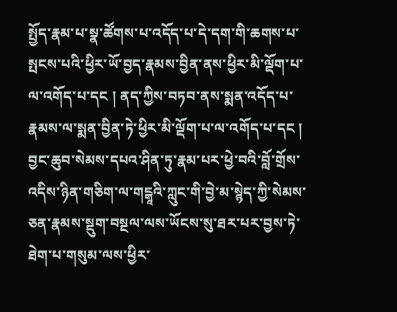སྤྱོད་རྣམ་པ་སྣ་ཚོགས་པ་འདོད་པ་དེ་དག་གི་ཆགས་པ་སྤངས་པའི་ཕྱིར་ཡོ་བྱད་རྣམས་བྱིན་ནས་ཕྱིར་མི་ལྡོག་པ་ལ་འགོད་པ་དང ། ནད་ཀྱིས་བཏབ་ནས་སྨན་འདོད་པ་རྣམས་ལ་སྨན་བྱིན་ཏེ་ཕྱིར་མི་ལྡོག་པ་ལ་འགོད་པ་དང ། བྱང་ཆུབ་སེམས་དཔའ་ཤིན་ཏུ་རྣམ་པར་ཕྱེ་བའི་བློ་གྲོས་འདིས་ཉིན་གཅིག་ལ་གངྒཱའི་ཀླུང་གི་བྱེ་མ་སྙེད་ཀྱི་སེམས་ཅན་རྣམས་སྡུག་བསྔལ་ལས་ཡོངས་སུ་ཐར་པར་བྱས་ཏེ་ཐེག་པ་གསུམ་ལས་ཕྱིར་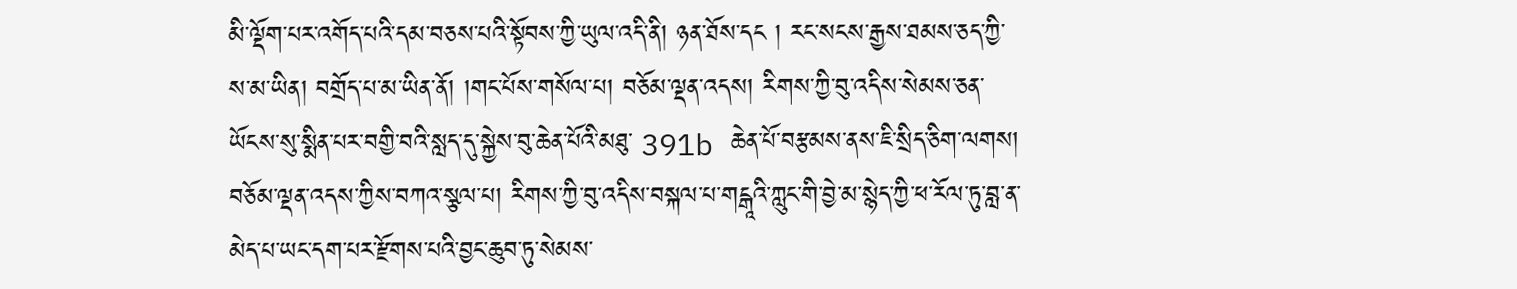མི་ལྡོག་པར་འགོད་པའི་དམ་བཅས་པའི་སྟོབས་ཀྱི་ཡུལ་འདི་ནི། ཉན་ཐོས་དང ། རང་སངས་རྒྱས་ཐམས་ཅད་ཀྱི་ས་མ་ཡིན། བགྲོད་པ་མ་ཡིན་ནོ། །གང་པོས་གསོལ་པ། བཅོམ་ལྡན་འདས། རིགས་ཀྱི་བུ་འདིས་སེམས་ཅན་ཡོངས་སུ་སྨིན་པར་བགྱི་བའི་སླད་དུ་སྐྱེས་བུ་ཆེན་པོའི་མཐུ་ 391b ཆེན་པོ་བརྩམས་ནས་ཇི་སྲིད་ཅིག་ལགས། བཅོམ་ལྡན་འདས་ཀྱིས་བཀའ་སྩལ་པ། རིགས་ཀྱི་བུ་འདིས་བསྐལ་པ་གངྒཱའི་ཀླུང་གི་བྱེ་མ་སྙེད་ཀྱི་ཕ་རོལ་ཏུ་བླ་ན་མེད་པ་ཡང་དག་པར་རྫོགས་པའི་བྱང་ཆུབ་ཏུ་སེམས་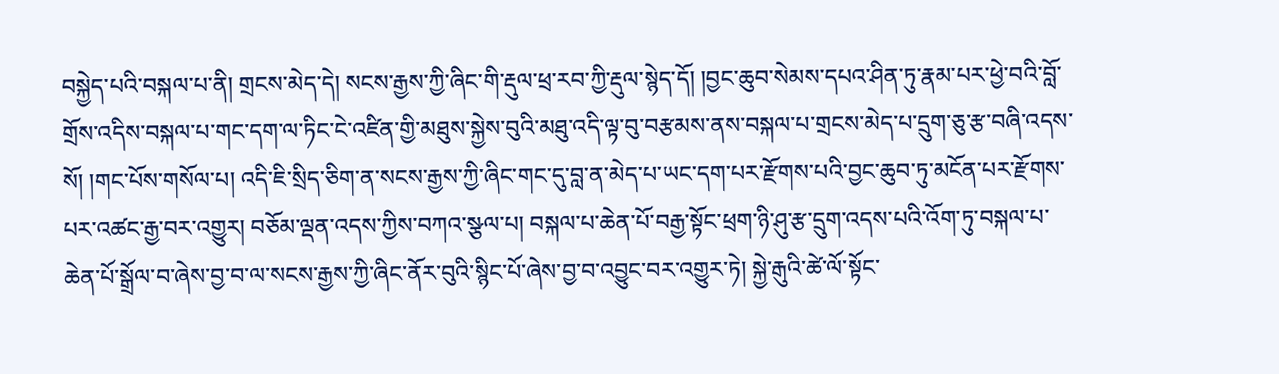བསྐྱེད་པའི་བསྐལ་པ་ནི། གྲངས་མེད་དེ། སངས་རྒྱས་ཀྱི་ཞིང་གི་རྡུལ་ཕྲ་རབ་ཀྱི་རྡུལ་སྙེད་དོ། །བྱང་ཆུབ་སེམས་དཔའ་ཤིན་ཏུ་རྣམ་པར་ཕྱེ་བའི་བློ་གྲོས་འདིས་བསྐལ་པ་གང་དག་ལ་ཏིང་ངེ་འཛིན་གྱི་མཐུས་སྐྱེས་བུའི་མཐུ་འདི་ལྟ་བུ་བརྩམས་ནས་བསྐལ་པ་གྲངས་མེད་པ་དྲུག་ཅུ་རྩ་བཞི་འདས་སོ། །གང་པོས་གསོལ་པ། འདི་ཇི་སྲིད་ཅིག་ན་སངས་རྒྱས་ཀྱི་ཞིང་གང་དུ་བླ་ན་མེད་པ་ཡང་དག་པར་རྫོགས་པའི་བྱང་ཆུབ་ཏུ་མངོན་པར་རྫོགས་པར་འཚང་རྒྱ་བར་འགྱུར། བཅོམ་ལྡན་འདས་ཀྱིས་བཀའ་སྩལ་པ། བསྐལ་པ་ཆེན་པོ་བརྒྱ་སྟོང་ཕྲག་ཉི་ཤུ་རྩ་དྲུག་འདས་པའི་འོག་ཏུ་བསྐལ་པ་ཆེན་པོ་སྒྲོལ་བ་ཞེས་བྱ་བ་ལ་སངས་རྒྱས་ཀྱི་ཞིང་ནོར་བུའི་སྙིང་པོ་ཞེས་བྱ་བ་འབྱུང་བར་འགྱུར་ཏེ། སྐྱེ་རྒུའི་ཚེ་ལོ་སྟོང་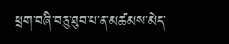ཕྲག་བཞི་བཅུ་ཐུབ་པ་ན་མཚམས་མེད་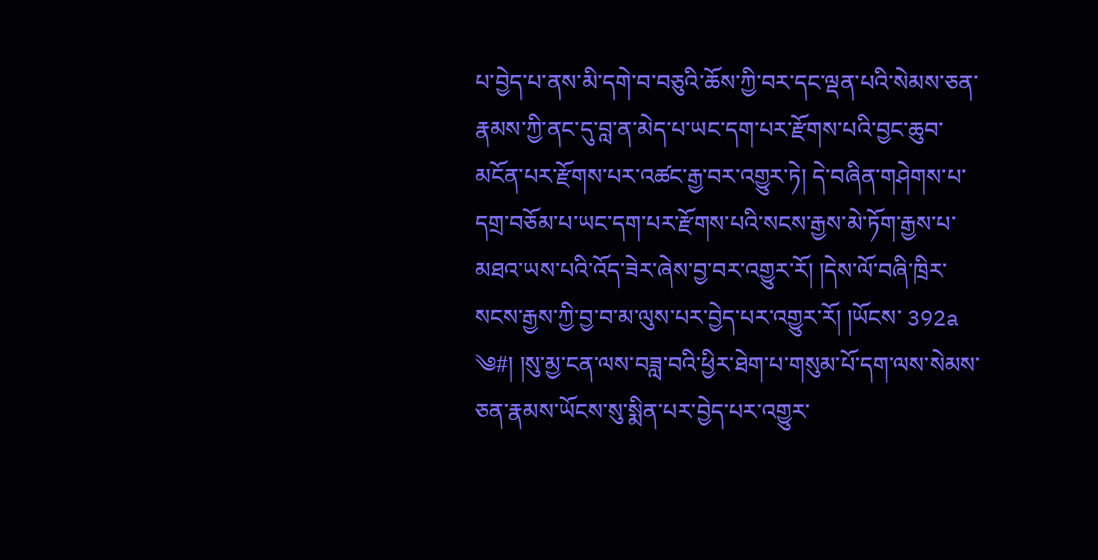པ་བྱེད་པ་ནས་མི་དགེ་བ་བཅུའི་ཆོས་ཀྱི་བར་དང་ལྡན་པའི་སེམས་ཅན་རྣམས་ཀྱི་ནང་དུ་བླ་ན་མེད་པ་ཡང་དག་པར་རྫོགས་པའི་བྱང་ཆུབ་མངོན་པར་རྫོགས་པར་འཚང་རྒྱ་བར་འགྱུར་ཏེ། དེ་བཞིན་གཤེགས་པ་དགྲ་བཅོམ་པ་ཡང་དག་པར་རྫོགས་པའི་སངས་རྒྱས་མེ་ཏོག་རྒྱས་པ་མཐའ་ཡས་པའི་འོད་ཟེར་ཞེས་བྱ་བར་འགྱུར་རོ། །དེས་ལོ་བཞི་ཁྲིར་སངས་རྒྱས་ཀྱི་བྱ་བ་མ་ལུས་པར་བྱེད་པར་འགྱུར་རོ། །ཡོངས་ 392a ༄#། །སུ་མྱ་ངན་ལས་བཟླ་བའི་ཕྱིར་ཐེག་པ་གསུམ་པོ་དག་ལས་སེམས་ཅན་རྣམས་ཡོངས་སུ་སྨིན་པར་བྱེད་པར་འགྱུར་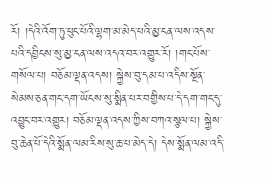རོ། །དེའི་འོག་ཏུ་ཕུང་པོའི་ལྷག་མ་མེད་པའི་མྱ་ངན་ལས་འདས་པའི་དབྱིངས་སུ་མྱ་ངན་ལས་འདའ་བར་འགྱུར་རོ། །གང་པོས་གསོལ་པ། བཅོམ་ལྡན་འདས། སྐྱེས་བུ་དམ་པ་འདིས་སྔོན་སེམས་ཅན་གང་དག་ཡོངས་སུ་སྨིན་པར་བགྱིས་པ་དེ་དག་གང་དུ་འབྱུང་བར་འགྱུར། བཅོམ་ལྡན་འདས་ཀྱིས་བཀའ་སྩལ་པ། སྐྱེས་བུ་ཆེན་པོ་དེའི་སྨོན་ལམ་རིས་སུ་ཆ་པ་མེད་དེ། དེས་སྨོན་ལམ་འདི་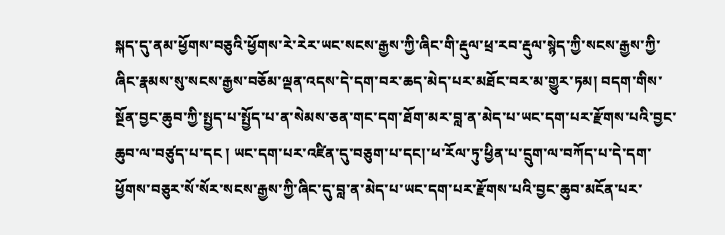སྐད་དུ་ནམ་ཕྱོགས་བཅུའི་ཕྱོགས་རེ་རེར་ཡང་སངས་རྒྱས་ཀྱི་ཞིང་གི་རྡུལ་ཕྲ་རབ་རྡུལ་སྙེད་ཀྱི་སངས་རྒྱས་ཀྱི་ཞིང་རྣམས་སུ་སངས་རྒྱས་བཅོམ་ལྡན་འདས་དེ་དག་བར་ཆད་མེད་པར་མཐོང་བར་མ་གྱུར་ཏམ། བདག་གིས་སྔོན་བྱང་ཆུབ་ཀྱི་སྤྱད་པ་སྤྱོད་པ་ན་སེམས་ཅན་གང་དག་ཐོག་མར་བླ་ན་མེད་པ་ཡང་དག་པར་རྫོགས་པའི་བྱང་ཆུབ་ལ་བཙུད་པ་དང ། ཡང་དག་པར་འཛིན་དུ་བཅུག་པ་དང།་ཕ་རོལ་ཏུ་ཕྱིན་པ་དྲུག་ལ་བཀོད་པ་དེ་དག་ཕྱོགས་བཅུར་སོ་སོར་སངས་རྒྱས་ཀྱི་ཞིང་དུ་བླ་ན་མེད་པ་ཡང་དག་པར་རྫོགས་པའི་བྱང་ཆུབ་མངོན་པར་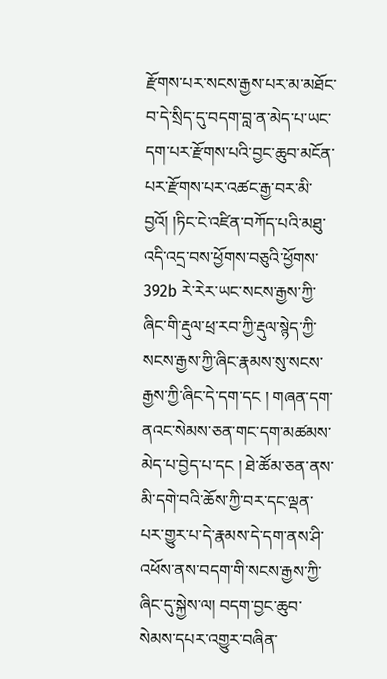རྫོགས་པར་སངས་རྒྱས་པར་མ་མཐོང་བ་དེ་སྲིད་དུ་བདག་བླ་ན་མེད་པ་ཡང་དག་པར་རྫོགས་པའི་བྱང་ཆུབ་མངོན་པར་རྫོགས་པར་འཚང་རྒྱ་བར་མི་བྱའོ། །ཏིང་ངེ་འཛིན་བཀོད་པའི་མཐུ་འདི་འདྲ་བས་ཕྱོགས་བཅུའི་ཕྱོགས་ 392b རེ་རེར་ཡང་སངས་རྒྱས་ཀྱི་ཞིང་གི་རྡུལ་ཕྲ་རབ་ཀྱི་རྡུལ་སྙེད་ཀྱི་སངས་རྒྱས་ཀྱི་ཞིང་རྣམས་སུ་སངས་རྒྱས་ཀྱི་ཞིང་དེ་དག་དང ། གཞན་དག་ནའང་སེམས་ཅན་གང་དག་མཚམས་མེད་པ་བྱེད་པ་དང ། ཐེ་ཚོམ་ཅན་ནས་མི་དགེ་བའི་ཆོས་ཀྱི་བར་དང་ལྡན་པར་གྱུར་པ་དེ་རྣམས་དེ་དག་ནས་ཤི་འཕོས་ནས་བདག་གི་སངས་རྒྱས་ཀྱི་ཞིང་དུ་སྐྱེས་ལ། བདག་བྱང་ཆུབ་སེམས་དཔར་འགྱུར་བཞིན་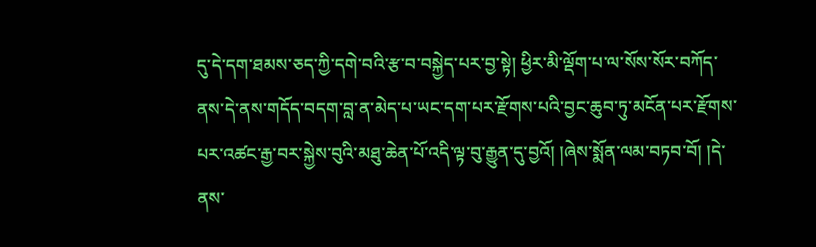དུ་དེ་དག་ཐམས་ཅད་ཀྱི་དགེ་བའི་རྩ་བ་བསྐྱེད་པར་བྱ་སྟེ། ཕྱིར་མི་ལྡོག་པ་ལ་སོས་སོར་བཀོད་ནས་དེ་ནས་གདོད་བདག་བླ་ན་མེད་པ་ཡང་དག་པར་རྫོགས་པའི་བྱང་ཆུབ་ཏུ་མངོན་པར་རྫོགས་པར་འཚང་རྒྱ་བར་སྐྱེས་བུའི་མཐུ་ཆེན་པོ་འདི་ལྟ་བུ་རྒྱུན་དུ་བྱའོ། །ཞེས་སྨོན་ལམ་བཏབ་བོ། །དེ་ནས་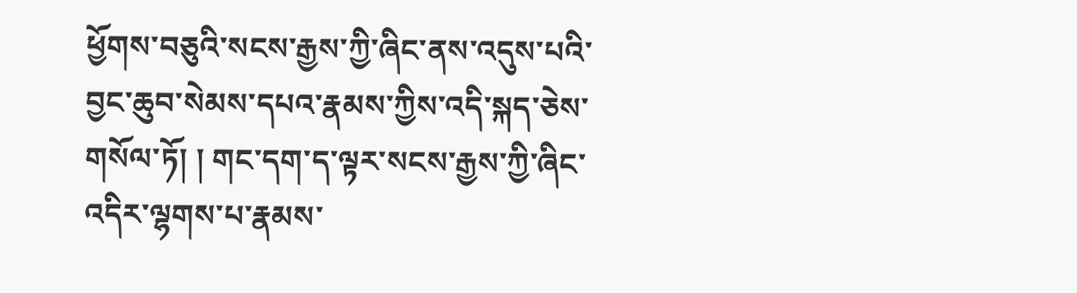ཕྱོགས་བཅུའི་སངས་རྒྱས་ཀྱི་ཞིང་ནས་འདུས་པའི་བྱང་ཆུབ་སེམས་དཔའ་རྣམས་ཀྱིས་འདི་སྐད་ཅེས་གསོལ་ཏོ། ། གང་དག་ད་ལྟར་སངས་རྒྱས་ཀྱི་ཞིང་འདིར་ལྷགས་པ་རྣམས་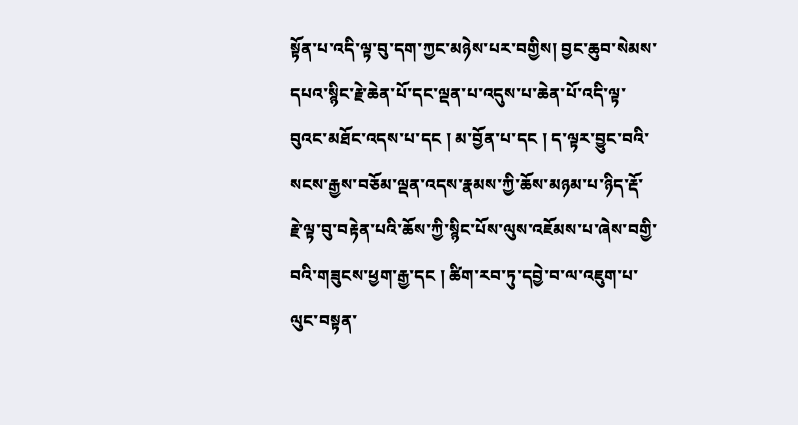སྟོན་པ་འདི་ལྟ་བུ་དག་ཀྱང་མཉེས་པར་བགྱིས། བྱང་ཆུབ་སེམས་དཔའ་སྙིང་རྗེ་ཆེན་པོ་དང་ལྡན་པ་འདུས་པ་ཆེན་པོ་འདི་ལྟ་བུའང་མཐོང་འདས་པ་དང ། མ་བྱོན་པ་དང ། ད་ལྟར་བྱུང་བའི་སངས་རྒྱས་བཅོམ་ལྡན་འདས་རྣམས་ཀྱི་ཆོས་མཉམ་པ་ཉིད་རྡོ་རྗེ་ལྟ་བུ་བརྟེན་པའི་ཆོས་ཀྱི་སྙིང་པོས་ལུས་འཇོམས་པ་ཞེས་བགྱི་བའི་གཟུངས་ཕྱག་རྒྱ་དང ། ཚིག་རབ་ཏུ་དབྱེ་བ་ལ་འཇུག་པ་ལུང་བསྟན་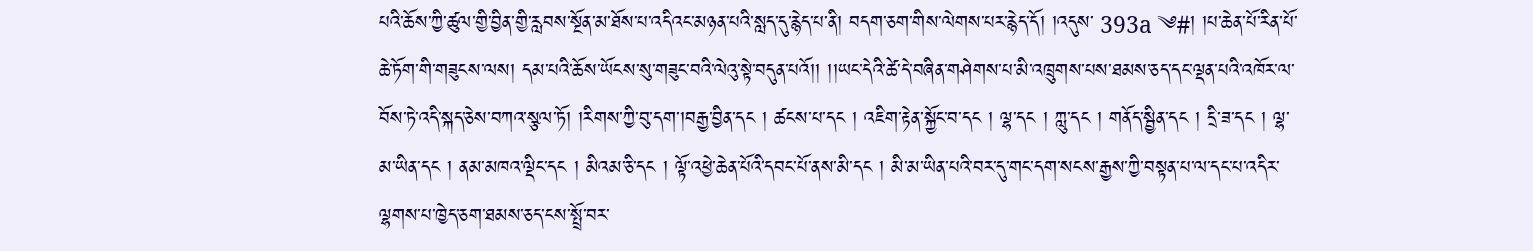པའི་ཆོས་ཀྱི་ཚུལ་གྱི་བྱིན་གྱི་རླབས་སྔོན་མ་ཐོས་པ་འདིའང་མཉན་པའི་སླད་དུ་རྙེད་པ་ནི། བདག་ཅག་གིས་ལེགས་པར་རྙེད་དོ། །འདུས་ 393a ༄#། །པ་ཆེན་པོ་རིན་པོ་ཆེ་ཏོག་གི་གཟུངས་ལས། དམ་པའི་ཆོས་ཡོངས་སུ་གཟུང་བའི་ལེའུ་སྟེ་བདུན་པའོ།། །།ཡང་དེའི་ཚེ་དེ་བཞིན་གཤེགས་པ་མི་འཁྲུགས་པས་ཐམས་ཅད་དང་ལྡན་པའི་འཁོར་ལ་བོས་ཏེ་འདི་སྐད་ཅེས་བཀའ་སྩལ་ཏོ། །རིགས་ཀྱི་བུ་དག་།བརྒྱ་བྱིན་དང ། ཚངས་པ་དང ། འཇིག་རྟེན་སྐྱོང་བ་དང ། ལྷ་དང ། ཀླུ་དང ། གནོད་སྦྱིན་དང ། དྲི་ཟ་དང ། ལྷ་མ་ཡིན་དང ། ནམ་མཁའ་ལྡིང་དང ། མིའམ་ཅི་དང ། ལྟོ་འཕྱེ་ཆེན་པོའི་དབང་པོ་ནས་མི་དང ། མི་མ་ཡིན་པའི་བར་དུ་གང་དག་སངས་རྒྱས་ཀྱི་བསྟན་པ་ལ་དང་པ་འདིར་ལྷགས་པ་ཁྱེད་ཅག་ཐམས་ཅད་ངས་སྤྲོ་བར་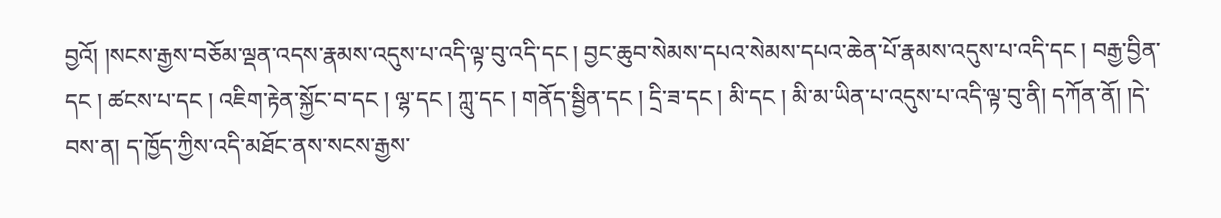བྱའོ། །སངས་རྒྱས་བཅོམ་ལྡན་འདས་རྣམས་འདུས་པ་འདི་ལྟ་བུ་འདི་དང ། བྱང་ཆུབ་སེམས་དཔའ་སེམས་དཔའ་ཆེན་པོ་རྣམས་འདུས་པ་འདི་དང ། བརྒྱ་བྱིན་དང ། ཚངས་པ་དང ། འཇིག་རྟེན་སྐྱོང་བ་དང ། ལྷ་དང ། ཀླུ་དང ། གནོད་སྦྱིན་དང ། དྲི་ཟ་དང ། མི་དང ། མི་མ་ཡིན་པ་འདུས་པ་འདི་ལྟ་བུ་ནི། དཀོན་ནོ། །དེ་བས་ན། ད་ཁྱོད་ཀྱིས་འདི་མཐོང་ནས་སངས་རྒྱས་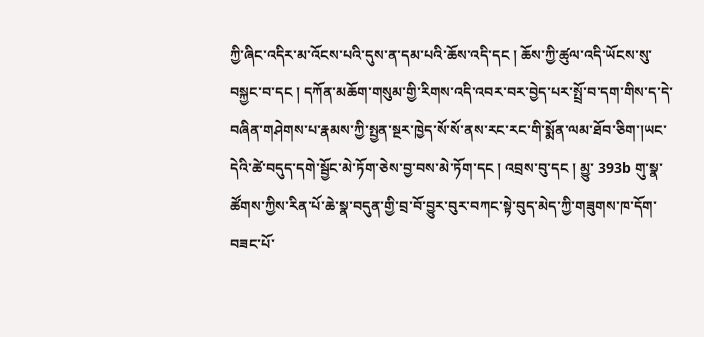ཀྱི་ཞིང་འདིར་མ་འོངས་པའི་དུས་ན་དམ་པའི་ཆོས་འདི་དང ། ཆོས་ཀྱི་ཚུལ་འདི་ཡོངས་སུ་བསྐྱང་བ་དང ། དཀོན་མཆོག་གསུམ་གྱི་རིགས་འདི་འབར་བར་བྱེད་པར་སྤྲོ་བ་དག་གིས་ད་དེ་བཞིན་གཤེགས་པ་རྣམས་ཀྱི་སྤྱན་སྔར་ཁྱེད་སོ་སོ་ནས་རང་རང་གི་སྨོན་ལམ་ཐོབ་ཅིག་།ཡང་དེའི་ཚེ་བདུད་དགེ་སྦྱོང་མེ་ཏོག་ཅེས་བྱ་བས་མེ་ཏོག་དང ། འབྲས་བུ་དང ། མྱུ་ 393b གུ་སྣ་ཚོགས་ཀྱིས་རིན་པོ་ཆེ་སྣ་བདུན་གྱི་བྲ་བོ་བྱུར་བུར་བཀང་སྟེ་བུད་མེད་ཀྱི་གཟུགས་ཁ་དོག་བཟང་པོ་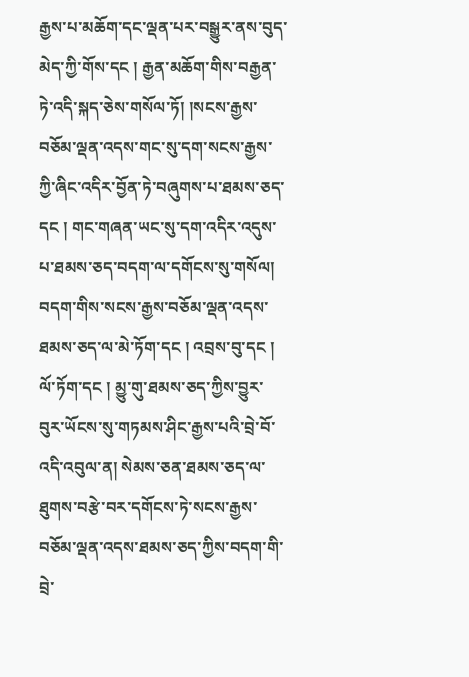རྒྱས་པ་མཆོག་དང་ལྡན་པར་བསྒྱུར་ནས་བུད་མེད་ཀྱི་གོས་དང ། རྒྱན་མཆོག་གིས་བརྒྱན་ཏེ་འདི་སྐད་ཅེས་གསོལ་ཏོ། །སངས་རྒྱས་བཅོམ་ལྡན་འདས་གང་སུ་དག་སངས་རྒྱས་ཀྱི་ཞིང་འདིར་བྱོན་ཏེ་བཞུགས་པ་ཐམས་ཅད་དང ། གང་གཞན་ཡང་སུ་དག་འདིར་འདུས་པ་ཐམས་ཅད་བདག་ལ་དགོངས་སུ་གསོལ། བདག་གིས་སངས་རྒྱས་བཅོམ་ལྡན་འདས་ཐམས་ཅད་ལ་མེ་ཏོག་དང ། འབྲས་བུ་དང ། ལོ་ཏོག་དང ། མྱུ་གུ་ཐམས་ཅད་ཀྱིས་བྱུར་བུར་ཡོངས་སུ་གཏམས་ཤིང་རྒྱས་པའི་བྲེ་བོ་འདི་འབུལ་ན། སེམས་ཅན་ཐམས་ཅད་ལ་ཐུགས་བརྩེ་བར་དགོངས་ཏེ་སངས་རྒྱས་བཅོམ་ལྡན་འདས་ཐམས་ཅད་ཀྱིས་བདག་གི་བྲེ་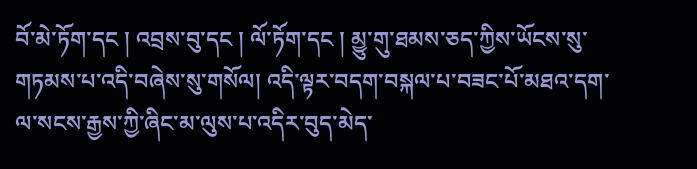བོ་མེ་ཏོག་དང ། འབྲས་བུ་དང ། ལོ་ཏོག་དང ། མྱུ་གུ་ཐམས་ཅད་ཀྱིས་ཡོངས་སུ་གཏམས་པ་འདི་བཞེས་སུ་གསོལ། འདི་ལྟར་བདག་བསྐལ་པ་བཟང་པོ་མཐའ་དག་ལ་སངས་རྒྱས་ཀྱི་ཞིང་མ་ལུས་པ་འདིར་བུད་མེད་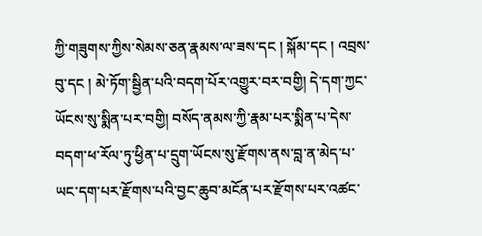ཀྱི་གཟུགས་ཀྱིས་སེམས་ཅན་རྣམས་ལ་ཟས་དང ། སྐོམ་དང ། འབྲས་བུ་དང ། མེ་ཏོག་སྦྱིན་པའི་བདག་པོར་འགྱུར་བར་བགྱི། དེ་དག་ཀྱང་ཡོངས་སུ་སྨིན་པར་བགྱི། བསོད་ནམས་ཀྱི་རྣམ་པར་སྨིན་པ་དེས་བདག་ཕ་རོལ་ཏུ་ཕྱིན་པ་དྲུག་ཡོངས་སུ་རྫོགས་ནས་བླ་ན་མེད་པ་ཡང་དག་པར་རྫོགས་པའི་བྱང་ཆུབ་མངོན་པར་རྫོགས་པར་འཚང་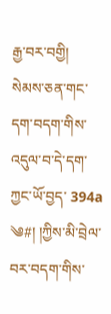རྒྱ་བར་བགྱི། སེམས་ཅན་གང་དག་བདག་གིས་འདུལ་བ་དེ་དག་ཀྱང་ཡོ་བྱད་ 394a ༄#། །ཀྱིས་མི་བྲེལ་བར་བདག་གིས་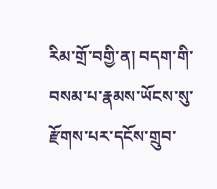རིམ་གྲོ་བགྱི་ན། བདག་གི་བསམ་པ་རྣམས་ཡོངས་སུ་རྫོགས་པར་དངོས་གྲུབ་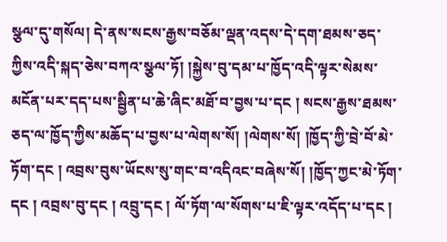སྩལ་དུ་གསོལ། དེ་ནས་སངས་རྒྱས་བཅོམ་ལྡན་འདས་དེ་དག་ཐམས་ཅད་ཀྱིས་འདི་སྐད་ཅེས་བཀའ་སྩལ་ཏོ། །སྐྱེས་བུ་དམ་པ་ཁྱོད་འདི་ལྟར་སེམས་མངོན་པར་དད་པས་སྦྱིན་པ་ཆེ་ཞིང་མཐོ་བ་བྱས་པ་དང ། སངས་རྒྱས་ཐམས་ཅད་ལ་ཁྱོད་ཀྱིས་མཆོད་པ་བྱས་པ་ལེགས་སོ། །ལེགས་སོ། །ཁྱོད་ཀྱི་བྲེ་བོ་མེ་ཏོག་དང ། འབྲས་བུས་ཡོངས་སུ་གང་བ་འདིའང་བཞེས་སོ། །ཁྱོད་ཀྱང་མེ་ཏོག་དང ། འབྲས་བུ་དང ། འབྲུ་དང ། ལོ་ཏོག་ལ་སོགས་པ་ཇི་ལྟར་འདོད་པ་དང །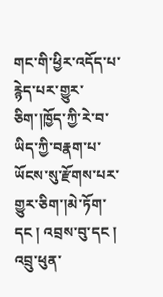གང་གི་ཕྱིར་འདོད་པ་རྙེད་པར་གྱུར་ཅིག་།ཁྱོད་ཀྱི་རེ་བ་ཡིད་ཀྱི་བརྣག་པ་ཡོངས་སུ་རྫོགས་པར་གྱུར་ཅིག་།མེ་ཏོག་དང ། འབྲས་བུ་དང ། འབྲུ་ཕུན་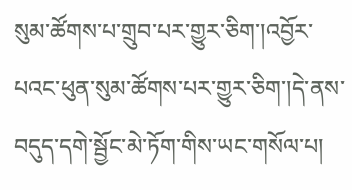སུམ་ཚོགས་པ་གྲུབ་པར་གྱུར་ཅིག་།འབྱོར་པའང་ཕུན་སུམ་ཚོགས་པར་གྱུར་ཅིག་།དེ་ནས་བདུད་དགེ་སྦྱོང་མེ་ཏོག་གིས་ཡང་གསོལ་པ།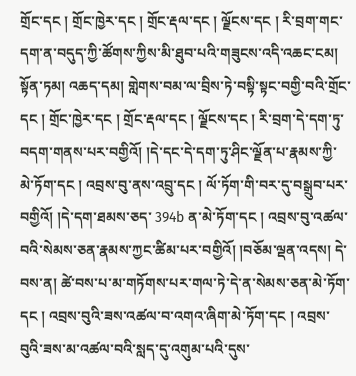གྲོང་དང ། གྲོང་ཁྱེར་དང ། གྲོང་རྡལ་དང ། ལྗོངས་དང ། རི་བྲག་གང་དག་ན་བདུད་ཀྱི་ཚོགས་ཀྱིས་མི་ཐུབ་པའི་གཟུངས་འདི་འཆང་ངམ། སྟོན་ཏམ། འཆད་དམ། གླེགས་བམ་ལ་བྲིས་ཏེ་བསྟི་སྟང་བགྱི་བའི་གྲོང་དང ། གྲོང་ཁྱེར་དང ། གྲོང་རྡལ་དང ། ལྗོངས་དང ། རི་བྲག་དེ་དག་ཏུ་བདག་གནས་པར་བགྱིའོ། །དེ་དང་དེ་དག་ཏུ་ཤིང་ལྗོན་པ་རྣམས་ཀྱི་མེ་ཏོག་དང ། འབྲས་བུ་ནས་འབྲུ་དང ། ལོ་ཏོག་གི་བར་དུ་བསྒྲུབ་པར་བགྱིའོ། །དེ་དག་ཐམས་ཅད་ 394b ན་མེ་ཏོག་དང ། འབྲས་བུ་འཚལ་བའི་སེམས་ཅན་རྣམས་ཀྱང་ཚིམ་པར་བགྱིའོ། །བཅོམ་ལྡན་འདས། དེ་བས་ན། ཚེ་བས་པ་མ་གཏོགས་པར་གལ་ཏེ་དེ་ན་སེམས་ཅན་མེ་ཏོག་དང ། འབྲས་བུའི་ཟས་འཚལ་བ་འགའ་ཞིག་མེ་ཏོག་དང ། འབྲས་བུའི་ཟས་མ་འཚལ་བའི་སླད་དུ་འགུམ་པའི་དུས་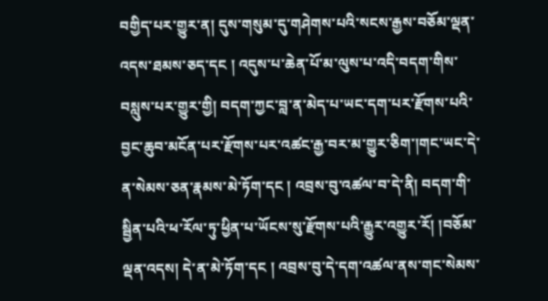བགྱིད་པར་གྱུར་ན། དུས་གསུམ་དུ་གཤེགས་པའི་སངས་རྒྱས་བཅོམ་ལྡན་འདས་ཐམས་ཅད་དང ། འདུས་པ་ཆེན་པོ་མ་ལུས་པ་འདི་བདག་གིས་བསླུས་པར་གྱུར་གྱི། བདག་ཀྱང་བླ་ན་མེད་པ་ཡང་དག་པར་རྫོགས་པའི་བྱང་ཆུབ་མངོན་པར་རྫོགས་པར་འཚང་རྒྱ་བར་མ་གྱུར་ཅིག་།གང་ཡང་དེ་ན་སེམས་ཅན་རྣམས་མེ་ཏོག་དང ། འབྲས་བུ་འཚལ་བ་དེ་ནི། བདག་གི་སྦྱིན་པའི་ཕ་རོལ་ཏུ་ཕྱིན་པ་ཡོངས་སུ་རྫོགས་པའི་རྒྱུར་འགྱུར་རོ། །བཅོམ་ལྡན་འདས། དེ་ན་མེ་ཏོག་དང ། འབྲས་བུ་དེ་དག་འཚལ་ནས་གང་སེམས་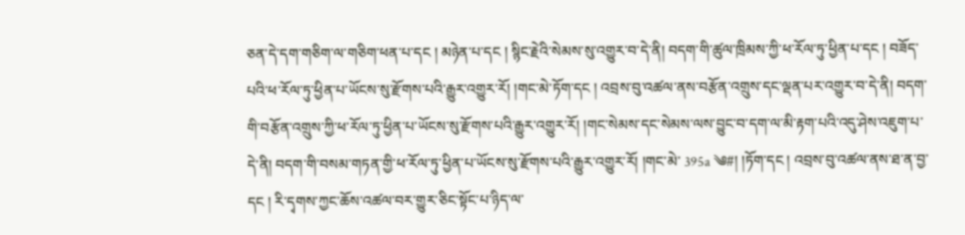ཅན་དེ་དག་གཅིག་ལ་གཅིག་ཕན་པ་དང ། མཉེན་པ་དང ། སྙིང་རྗེའི་སེམས་སུ་འགྱུར་བ་དེ་ནི། བདག་གི་ཚུལ་ཁྲིམས་ཀྱི་ཕ་རོལ་ཏུ་ཕྱིན་པ་དང ། བཟོད་པའི་ཕ་རོལ་ཏུ་ཕྱིན་པ་ཡོངས་སུ་རྫོགས་པའི་རྒྱུར་འགྱུར་རོ། །གང་མེ་ཏོག་དང ། འབྲས་བུ་འཚལ་ནས་བརྩོན་འགྲུས་དང་ལྡན་པར་འགྱུར་བ་དེ་ནི། བདག་གི་བརྩོན་འགྲུས་ཀྱི་ཕ་རོལ་ཏུ་ཕྱིན་པ་ཡོངས་སུ་རྫོགས་པའི་རྒྱུར་འགྱུར་རོ། །གང་སེམས་དང་སེམས་ལས་བྱུང་བ་དག་ལ་མི་རྟག་པའི་འདུ་ཤེས་འཇུག་པ་དེ་ནི། བདག་གི་བསམ་གཏན་གྱི་ཕ་རོལ་ཏུ་ཕྱིན་པ་ཡོངས་སུ་རྫོགས་པའི་རྒྱུར་འགྱུར་རོ། །གང་མེ་ 395a ༄#། །ཏོག་དང ། འབྲས་བུ་འཚལ་ནས་ཐ་ན་བྱ་དང ། རི་དྭགས་ཀྱང་ཆོས་འཚལ་བར་གྱུར་ཅིང་སྟོང་པ་ཉིད་ལ་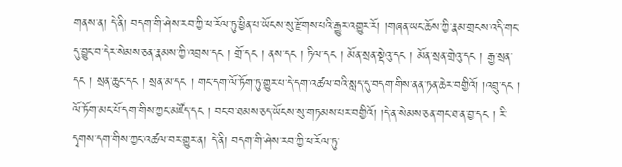གནས་ན། དེ་ནི། བདག་གི་ཤེས་རབ་ཀྱི་ཕ་རོལ་ཏུ་ཕྱིན་པ་ཡོངས་སུ་རྫོགས་པའི་རྒྱུར་འགྱུར་རོ། །གཞན་ཡང་ཆོས་ཀྱི་རྣམ་གྲངས་འདི་གང་དུ་བྱུང་བ་དེར་སེམས་ཅན་རྣམས་ཀྱི་འབྲས་དང ། གྲོ་དང ། ནས་དང ། ཏིལ་དང ། མོན་སྲན་སྡེའུ་དང ། མོན་སྲན་གྲེའུ་དང ། རྒྱ་སྲན་དང ། སྲན་ཆུང་དང ། སྲན་མ་དང ། གང་དག་ལོ་ཏོག་ཏུ་གྱུར་པ་དེ་དག་འཚལ་བའི་སླད་དུ་བདག་གིས་ནན་ཏན་ཆེར་བགྱིའོ། །འབྲུ་དང ། ལོ་ཏོག་མང་པོ་དག་གིས་ཀྱང་མཛོད་དང ། བང་བ་ཐམས་ཅད་ཡོངས་སུ་གཏམས་པར་བགྱིའོ། །དེ་ན་སེམས་ཅན་གང་ཐ་ན་བྱ་དང ། རི་དྭགས་དག་གིས་ཀྱང་འཚལ་བར་གྱུར་ན། དེ་ནི། བདག་གི་ཤེས་རབ་ཀྱི་ཕ་རོལ་ཏུ་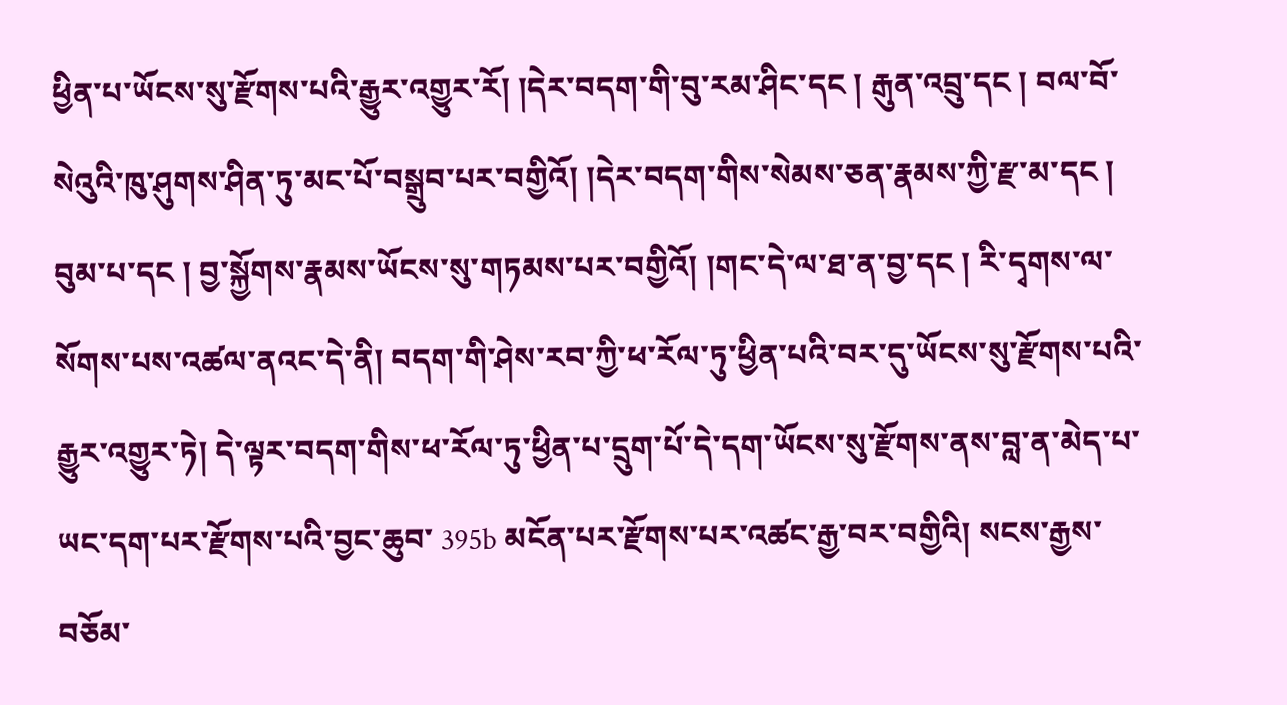ཕྱིན་པ་ཡོངས་སུ་རྫོགས་པའི་རྒྱུར་འགྱུར་རོ། །དེར་བདག་གི་བུ་རམ་ཤིང་དང ། རྒུན་འབྲུ་དང ། བལ་བོ་སེའུའི་ཁུ་ཤུགས་ཤིན་ཏུ་མང་པོ་བསྒྲུབ་པར་བགྱིའོ། །དེར་བདག་གིས་སེམས་ཅན་རྣམས་ཀྱི་རྫ་མ་དང ། བུམ་པ་དང ། བྱ་སྐྱོགས་རྣམས་ཡོངས་སུ་གཏམས་པར་བགྱིའོ། །གང་དེ་ལ་ཐ་ན་བྱ་དང ། རི་དྭགས་ལ་སོགས་པས་འཚལ་ནའང་དེ་ནི། བདག་གི་ཤེས་རབ་ཀྱི་ཕ་རོལ་ཏུ་ཕྱིན་པའི་བར་དུ་ཡོངས་སུ་རྫོགས་པའི་རྒྱུར་འགྱུར་ཏེ། དེ་ལྟར་བདག་གིས་ཕ་རོལ་ཏུ་ཕྱིན་པ་དྲུག་པོ་དེ་དག་ཡོངས་སུ་རྫོགས་ནས་བླ་ན་མེད་པ་ཡང་དག་པར་རྫོགས་པའི་བྱང་ཆུབ་ 395b མངོན་པར་རྫོགས་པར་འཚང་རྒྱ་བར་བགྱིའི། སངས་རྒྱས་བཅོམ་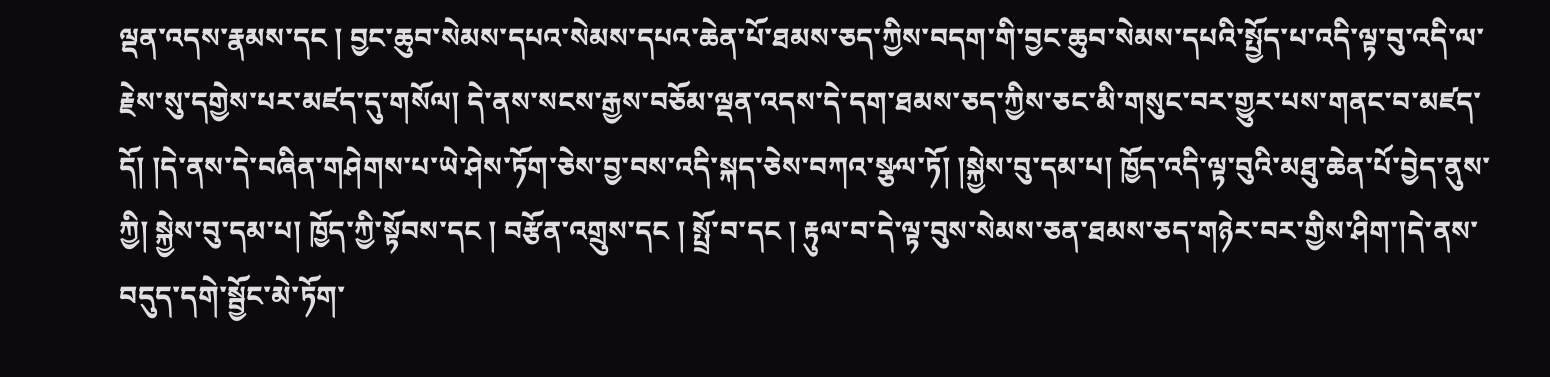ལྡན་འདས་རྣམས་དང ། བྱང་ཆུབ་སེམས་དཔའ་སེམས་དཔའ་ཆེན་པོ་ཐམས་ཅད་ཀྱིས་བདག་གི་བྱང་ཆུབ་སེམས་དཔའི་སྤྱོད་པ་འདི་ལྟ་བུ་འདི་ལ་རྗེས་སུ་དགྱེས་པར་མཛད་དུ་གསོལ། དེ་ནས་སངས་རྒྱས་བཅོམ་ལྡན་འདས་དེ་དག་ཐམས་ཅད་ཀྱིས་ཅང་མི་གསུང་བར་གྱུར་པས་གནང་བ་མཛད་དོ། །དེ་ནས་དེ་བཞིན་གཤེགས་པ་ཡེ་ཤེས་ཏོག་ཅེས་བྱ་བས་འདི་སྐད་ཅེས་བཀའ་སྩལ་ཏོ། །སྐྱེས་བུ་དམ་པ། ཁྱོད་འདི་ལྟ་བུའི་མཐུ་ཆེན་པོ་བྱེད་ནུས་ཀྱི། སྐྱེས་བུ་དམ་པ། ཁྱོད་ཀྱི་སྟོབས་དང ། བརྩོན་འགྲུས་དང ། སྤྲོ་བ་དང ། རྟུལ་བ་དེ་ལྟ་བུས་སེམས་ཅན་ཐམས་ཅད་གཉེར་བར་གྱིས་ཤིག་།དེ་ནས་བདུད་དགེ་སྦྱོང་མེ་ཏོག་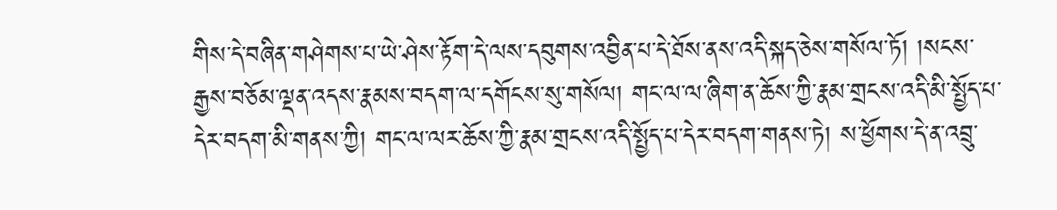གིས་དེ་བཞིན་གཤེགས་པ་ཡེ་ཤེས་རྟོག་དེ་ལས་དབུགས་འབྱིན་པ་དེ་ཐོས་ནས་འདི་སྐད་ཅེས་གསོལ་ཏོ། །སངས་རྒྱས་བཅོམ་ལྡན་འདས་རྣམས་བདག་ལ་དགོངས་སུ་གསོལ། གང་ལ་ལ་ཞིག་ན་ཆོས་ཀྱི་རྣམ་གྲངས་འདི་མི་སྤྱོད་པ་དེར་བདག་མི་གནས་ཀྱི། གང་ལ་ལར་ཆོས་ཀྱི་རྣམ་གྲངས་འདི་སྤྱོད་པ་དེར་བདག་གནས་ཏེ། ས་ཕྱོགས་དེ་ན་འབྲུ་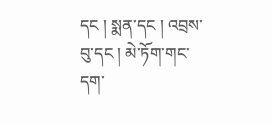དང ། སྨན་དང ། འབྲས་བུ་དང ། མེ་ཏོག་གང་དག་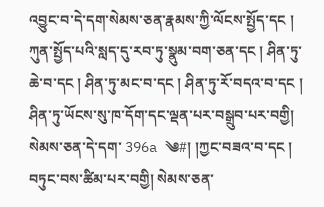འབྱུང་བ་དེ་དག་སེམས་ཅན་རྣམས་ཀྱི་ལོངས་སྤྱོད་དང ། ཀུན་སྤྱོད་པའི་སླད་དུ་རབ་ཏུ་སྣུམ་བག་ཅན་དང ། ཤིན་ཏུ་ཆེ་བ་དང ། ཤིན་ཏུ་མང་བ་དང ། ཤིན་ཏུ་རོ་བདའ་བ་དང ། ཤིན་ཏུ་ཡོངས་སུ་ཁ་དོག་དང་ལྡན་པར་བསྒྲུབ་པར་བགྱི། སེམས་ཅན་དེ་དག་ 396a ༄#། །ཀྱང་བཟའ་བ་དང ། བཏུང་བས་ཚིམ་པར་བགྱི། སེམས་ཅན་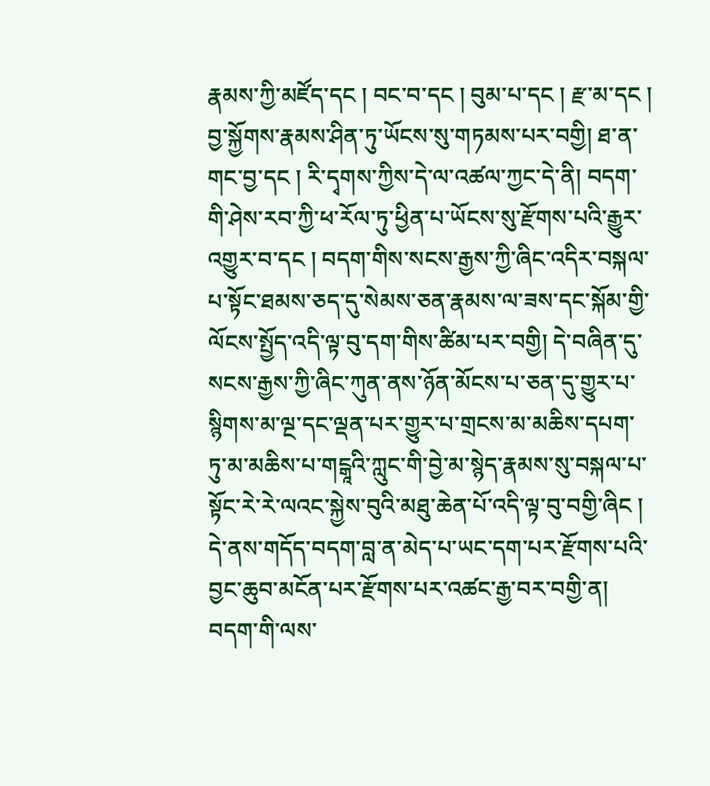རྣམས་ཀྱི་མཛོད་དང ། བང་བ་དང ། བུམ་པ་དང ། རྫ་མ་དང ། བྱ་སྐྱོགས་རྣམས་ཤིན་ཏུ་ཡོངས་སུ་གཏམས་པར་བགྱི། ཐ་ན་གང་བྱ་དང ། རི་དྭགས་ཀྱིས་དེ་ལ་འཚལ་ཀྱང་དེ་ནི། བདག་གི་ཤེས་རབ་ཀྱི་ཕ་རོལ་ཏུ་ཕྱིན་པ་ཡོངས་སུ་རྫོགས་པའི་རྒྱུར་འགྱུར་བ་དང ། བདག་གིས་སངས་རྒྱས་ཀྱི་ཞིང་འདིར་བསྐལ་པ་སྟོང་ཐམས་ཅད་དུ་སེམས་ཅན་རྣམས་ལ་ཟས་དང་སྐོམ་གྱི་ལོངས་སྤྱོད་འདི་ལྟ་བུ་དག་གིས་ཚིམ་པར་བགྱི། དེ་བཞིན་དུ་སངས་རྒྱས་ཀྱི་ཞིང་ཀུན་ནས་ཉོན་མོངས་པ་ཅན་དུ་གྱུར་པ་སྙིགས་མ་ལྔ་དང་ལྡན་པར་གྱུར་པ་གྲངས་མ་མཆིས་དཔག་ཏུ་མ་མཆིས་པ་གངྒཱའི་ཀླུང་གི་བྱེ་མ་སྙེད་རྣམས་སུ་བསྐལ་པ་སྟོང་རེ་རེ་ལའང་སྐྱེས་བུའི་མཐུ་ཆེན་པོ་འདི་ལྟ་བུ་བགྱི་ཞིང ། དེ་ནས་གདོད་བདག་བླ་ན་མེད་པ་ཡང་དག་པར་རྫོགས་པའི་བྱང་ཆུབ་མངོན་པར་རྫོགས་པར་འཚང་རྒྱ་བར་བགྱི་ན། བདག་གི་ལས་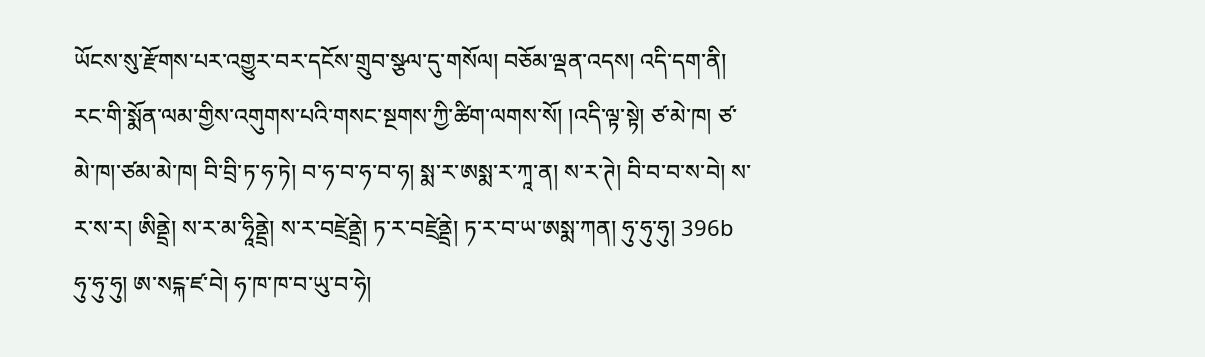ཡོངས་སུ་རྫོགས་པར་འགྱུར་བར་དངོས་གྲུབ་སྩལ་དུ་གསོལ། བཅོམ་ལྡན་འདས། འདི་དག་ནི། རང་གི་སྨོན་ལམ་གྱིས་འགུགས་པའི་གསང་སྔགས་ཀྱི་ཚིག་ལགས་སོ། །འདི་ལྟ་སྟེ། ཙ་མེ་ཁ། ཙ་མེ་ཁ།་ཙམ་མེ་ཁ། བི་བྲི་ཏ་ཧ་ཏེ། བ་ཧ་བ་ཧ་བ་ཧ། སྨ་ར་ཨསྨ་ར་ཀཱ་ན། ས་ར་ཊེ། བི་བ་བ་ས་བེ། ས་ར་ས་ར། ཨིནྡྲེ། ས་ར་མ་ཧཱིནྡྲེ། ས་ར་བཛྲེནྡྲེ། ཏ་ར་བཛྲེནྡྲེ། ཏ་ར་བ་ཡ་ཨསྨ་ཀན། ཧུ་ཧུ་ཧུ། 396b ཧུ་ཧུ་ཧུ། ཨ་སངྐ་ཛ་བེ། ཧ་ཁ་ཁ་བ་ཡུ་བ་ཧེ།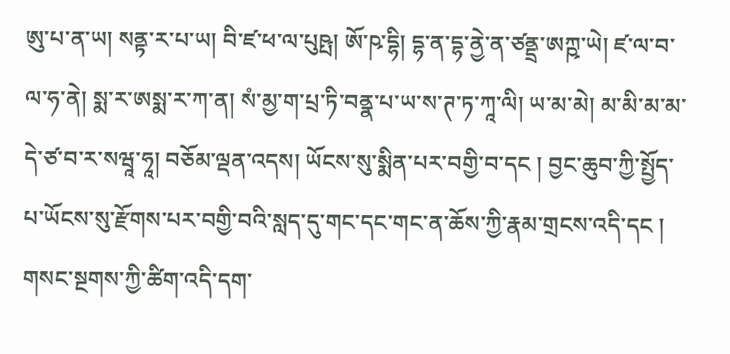ཨུ་པ་ན་ཡ། སནྟ་ར་པ་ཡ། བི་ཛ་ཕ་ལ་པུཥྤ། ཨོ་ཥ་དྷི། དྷ་ན་དྷ་ནྱེ་ན་ཙནྡྲ་ཨཀྵ་ཡེ། ཛ་ལ་བ་ལ་ཧ་ནེ། སྨ་ར་ཨསྨ་ར་ཀ་ན། སཾ་མྱ་ག་པྲ་ཏི་བནྣ་པ་ཡ་ས་ཊ་ཏ་ཀཱ་ལི། ཡ་མ་མེ། མ་མི་མ་མ་དེ་ཙ་བ་ར་སཝཱ་ཧཱ། བཅོམ་ལྡན་འདས། ཡོངས་སུ་སྨིན་པར་བགྱི་བ་དང ། བྱང་ཆུབ་ཀྱི་སྤྱོད་པ་ཡོངས་སུ་རྫོགས་པར་བགྱི་བའི་སླད་དུ་གང་དང་གང་ན་ཆོས་ཀྱི་རྣམ་གྲངས་འདི་དང ། གསང་སྔགས་ཀྱི་ཚིག་འདི་དག་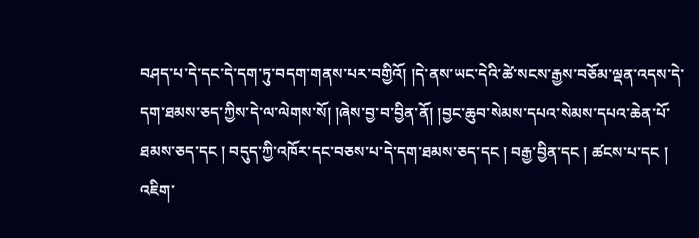བཤད་པ་དེ་དང་དེ་དག་ཏུ་བདག་གནས་པར་བགྱིའོ། །དེ་ནས་ཡང་དེའི་ཚེ་སངས་རྒྱས་བཅོམ་ལྡན་འདས་དེ་དག་ཐམས་ཅད་ཀྱིས་དེ་ལ་ལེགས་སོ། །ཞེས་བྱ་བ་བྱིན་ནོ། །བྱང་ཆུབ་སེམས་དཔའ་སེམས་དཔའ་ཆེན་པོ་ཐམས་ཅད་དང ། བདུད་ཀྱི་འཁོར་དང་བཅས་པ་དེ་དག་ཐམས་ཅད་དང ། བརྒྱ་བྱིན་དང ། ཚངས་པ་དང ། འཇིག་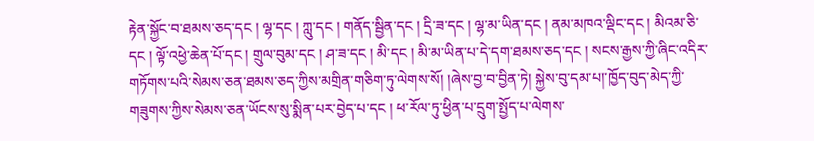རྟེན་སྐྱོང་བ་ཐམས་ཅད་དང ། ལྷ་དང ། ཀླུ་དང ། གནོད་སྦྱིན་དང ། དྲི་ཟ་དང ། ལྷ་མ་ཡིན་དང ། ནམ་མཁའ་ལྡིང་དང ། མིའམ་ཅི་དང ། ལྟོ་འཕྱེ་ཆེན་པོ་དང ། གྲུལ་བུམ་དང ། ཤ་ཟ་དང ། མི་དང ། མི་མ་ཡིན་པ་དེ་དག་ཐམས་ཅད་དང ། སངས་རྒྱས་ཀྱི་ཞིང་འདིར་གཏོགས་པའི་སེམས་ཅན་ཐམས་ཅད་ཀྱིས་མགྲིན་གཅིག་ཏུ་ལེགས་སོ། །ཞེས་བྱ་བ་བྱིན་ཏེ། སྐྱེས་བུ་དམ་པ།་ཁྱོད་བུད་མེད་ཀྱི་གཟུགས་ཀྱིས་སེམས་ཅན་ཡོངས་སུ་སྨིན་པར་བྱེད་པ་དང ། ཕ་རོལ་ཏུ་ཕྱིན་པ་དྲུག་སྤྱོད་པ་ལེགས་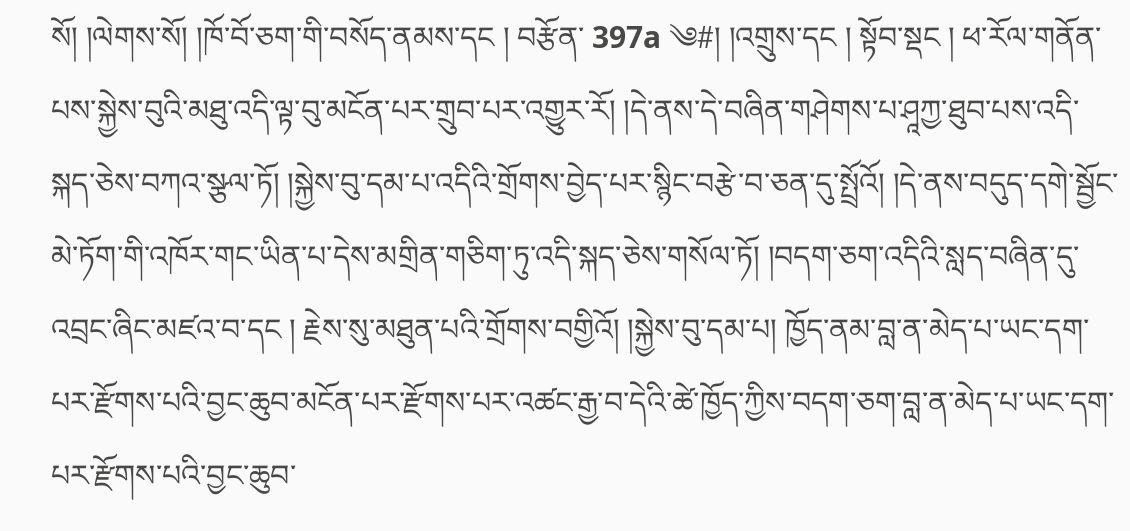སོ། །ལེགས་སོ། །ཁོ་བོ་ཅག་གི་བསོད་ནམས་དང ། བརྩོན་ 397a ༄#། །འགྲུས་དང ། སྟོབ་སྡང ། ཕ་རོལ་གནོན་པས་སྐྱེས་བུའི་མཐུ་འདི་ལྟ་བུ་མངོན་པར་གྲུབ་པར་འགྱུར་རོ། །དེ་ནས་དེ་བཞིན་གཤེགས་པ་ཤཱཀྱ་ཐུབ་པས་འདི་སྐད་ཅེས་བཀའ་སྩལ་ཏོ། །སྐྱེས་བུ་དམ་པ་འདིའི་གྲོགས་བྱེད་པར་སྙིང་བརྩེ་བ་ཅན་དུ་སྤྲོའོ། །དེ་ནས་བདུད་དགེ་སྦྱོང་མེ་ཏོག་གི་འཁོར་གང་ཡིན་པ་དེས་མགྲིན་གཅིག་ཏུ་འདི་སྐད་ཅེས་གསོལ་ཏོ། །བདག་ཅག་འདིའི་སླད་བཞིན་དུ་འབྲང་ཞིང་མཛའ་བ་དང ། རྗེས་སུ་མཐུན་པའི་གྲོགས་བགྱིའོ། །སྐྱེས་བུ་དམ་པ། ཁྱོད་ནམ་བླ་ན་མེད་པ་ཡང་དག་པར་རྫོགས་པའི་བྱང་ཆུབ་མངོན་པར་རྫོགས་པར་འཚང་རྒྱ་བ་དེའི་ཚེ་ཁྱོད་ཀྱིས་བདག་ཅག་བླ་ན་མེད་པ་ཡང་དག་པར་རྫོགས་པའི་བྱང་ཆུབ་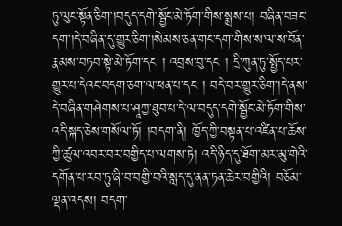ཏུ་ལུང་སྟོན་ཅིག་།བདུད་དགེ་སྦྱོང་མེ་ཏོག་གིས་སྨྲས་པ། བཞིན་བཟང་དག་།དེ་བཞིན་དུ་གྱུར་ཅིག་།སེམས་ཅན་གང་དག་གིས་ས་ལ་ས་བོན་རྣམས་བཏབ་སྟེ་མེ་ཏོག་དང ། འབྲས་བུ་དང ། དྲི་ཀུན་ཏུ་སྤྱོད་པར་གྱུར་པ་དེའང་བདག་ཅག་ལ་ཕན་པ་དང ། བདེ་བར་གྱུར་ཅིག་།དེ་ནས་དེ་བཞིན་གཤེགས་པ་ཤཱཀྱ་ཐུབ་པ་དེ་ལ་བདུད་དགེ་སྦྱོང་མེ་ཏོག་གིས་འདི་སྐད་ཅེས་གསོལ་ཏོ། །བདག་ནི། ཁྱོད་ཀྱི་བསྟན་པ་འཛིན་པ་ཆོས་ཀྱི་ཚུལ་འབར་བར་བགྱིད་པ་ལགས་ཏེ། འདི་ཉིད་དུ་ཐོག་མར་མུ་གེའི་དགོན་པ་རབ་ཏུ་ཞི་བ་བགྱི་བའི་སླད་དུ་ནན་ཏན་ཆེར་བགྱིའི། བཅོམ་ལྡན་འདས། བདག་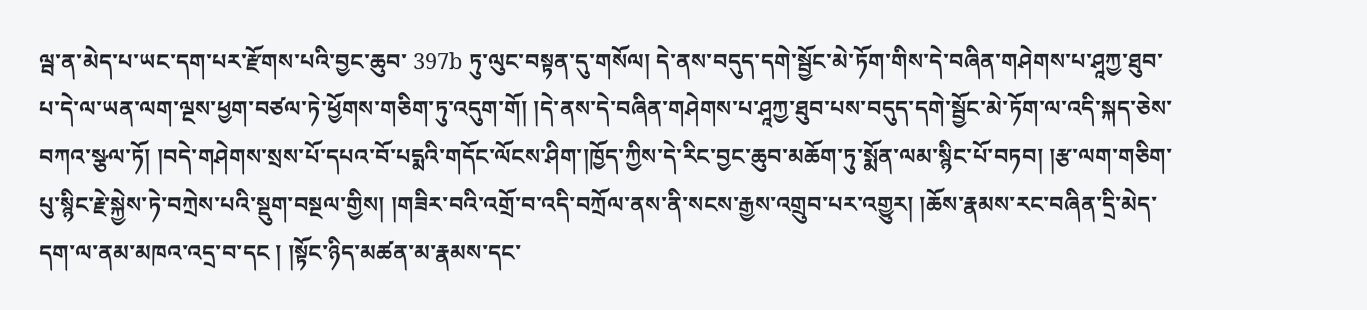ལྦ་ན་མེད་པ་ཡང་དག་པར་རྫོགས་པའི་བྱང་ཆུབ་ 397b ཏུ་ལུང་བསྟན་དུ་གསོལ། དེ་ནས་བདུད་དགེ་སྦྱོང་མེ་ཏོག་གིས་དེ་བཞིན་གཤེགས་པ་ཤཱཀྱ་ཐུབ་པ་དེ་ལ་ཡན་ལག་ལྔས་ཕྱག་བཙལ་ཏེ་ཕྱོགས་གཅིག་ཏུ་འདུག་གོ། །དེ་ནས་དེ་བཞིན་གཤེགས་པ་ཤཱཀྱ་ཐུབ་པས་བདུད་དགེ་སྦྱོང་མེ་ཏོག་ལ་འདི་སྐད་ཅེས་བཀའ་སྩལ་ཏོ། །བདེ་གཤེགས་སྲས་པོ་དཔའ་བོ་པདྨའི་གདོང་ལོངས་ཤིག་།ཁྱོད་ཀྱིས་དེ་རིང་བྱང་ཆུབ་མཆོག་ཏུ་སྨོན་ལམ་སྙིང་པོ་བཏབ། །རྩ་ལག་གཅིག་པུ་སྙིང་རྗེ་སྐྱེས་ཏེ་བཀྲེས་པའི་སྡུག་བསྔལ་གྱིས། །གཟིར་བའི་འགྲོ་བ་འདི་བཀྲོལ་ནས་ནི་སངས་རྒྱས་འགྲུབ་པར་འགྱུར། །ཆོས་རྣམས་རང་བཞིན་དྲི་མེད་དག་ལ་ནམ་མཁའ་འདྲ་བ་དང ། །སྟོང་ཉིད་མཚན་མ་རྣམས་དང་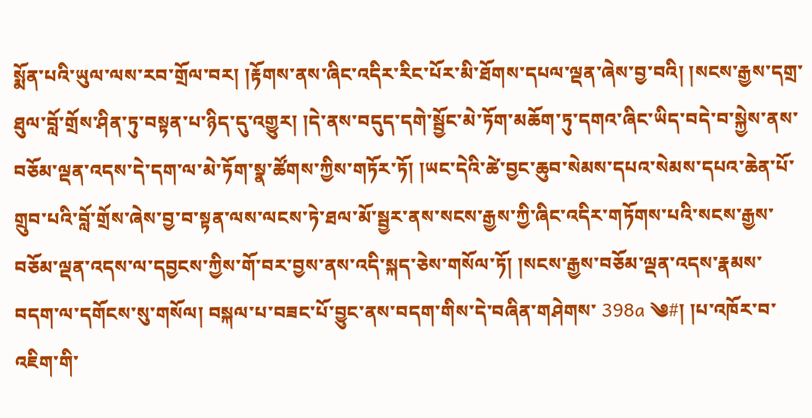སྨོན་པའི་ཡུལ་ལས་རབ་གྲོལ་བར། །རྟོགས་ནས་ཞིང་འདིར་རིང་པོར་མི་ཐོགས་དཔལ་ལྡན་ཞེས་བྱ་བའི། །སངས་རྒྱས་དགྲ་ཐུལ་བློ་གྲོས་ཤིན་ཏུ་བསྟན་པ་ཉིད་དུ་འགྱུར། །དེ་ནས་བདུད་དགེ་སྦྱོང་མེ་ཏོག་མཆོག་ཏུ་དགའ་ཞིང་ཡིད་བདེ་བ་སྐྱེས་ནས་བཅོམ་ལྡན་འདས་དེ་དག་ལ་མེ་ཏོག་སྣ་ཚོགས་ཀྱིས་གཏོར་ཏོ། །ཡང་དེའི་ཚེ་བྱང་ཆུབ་སེམས་དཔའ་སེམས་དཔའ་ཆེན་པོ་གྲུབ་པའི་བློ་གྲོས་ཞེས་བྱ་བ་སྟན་ལས་ལངས་ཏེ་ཐལ་མོ་སྦྱར་ནས་སངས་རྒྱས་ཀྱི་ཞིང་འདིར་གཏོགས་པའི་སངས་རྒྱས་བཅོམ་ལྡན་འདས་ལ་དབྱངས་ཀྱིས་གོ་བར་བྱས་ནས་འདི་སྐད་ཅེས་གསོལ་ཏོ། །སངས་རྒྱས་བཅོམ་ལྡན་འདས་རྣམས་བདག་ལ་དགོངས་སུ་གསོལ། བསྐལ་པ་བཟང་པོ་བྱུང་ནས་བདག་གིས་དེ་བཞིན་གཤེགས་ 398a ༄#། །པ་འཁོར་བ་འཇིག་གི་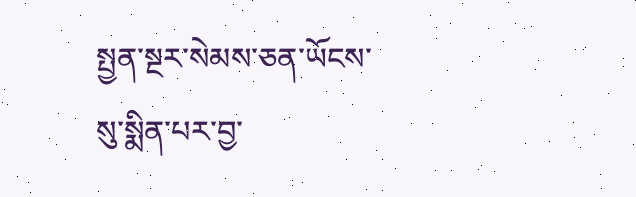སྤྱན་སྔར་སེམས་ཅན་ཡོངས་སུ་སྨིན་པར་བྱ་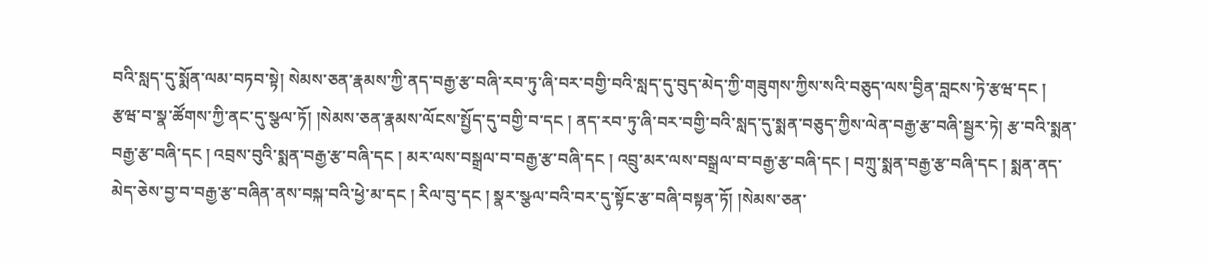བའི་སླད་དུ་སྨོན་ལམ་བཏབ་སྟེ། སེམས་ཅན་རྣམས་ཀྱི་ནད་བརྒྱ་རྩ་བཞི་རབ་ཏུ་ཞི་བར་བགྱི་བའི་སླད་དུ་བུད་མེད་ཀྱི་གཟུགས་ཀྱིས་སའི་བཅུད་ལས་བྱིན་བླངས་ཏེ་རྩཝ་དང ། རྩཝ་བ་སྣ་ཚོགས་ཀྱི་ནང་དུ་སྩལ་ཏོ། །སེམས་ཅན་རྣམས་ལོངས་སྤྱོད་དུ་བགྱི་བ་དང ། ནད་རབ་ཏུ་ཞི་བར་བགྱི་བའི་སླད་དུ་སྨན་བཅུད་ཀྱིས་ལེན་བརྒྱ་རྩ་བཞི་སྦྱར་ཏེ། རྩ་བའི་སྨན་བརྒྱ་རྩ་བཞི་དང ། འབྲས་བུའི་སྨན་བརྒྱ་རྩ་བཞི་དང ། མར་ལས་བསྒྲལ་བ་བརྒྱ་རྩ་བཞི་དང ། འབྲུ་མར་ལས་བསྒྲལ་བ་བརྒྱ་རྩ་བཞི་དང ། བཀྲུ་སྨན་བརྒྱ་རྩ་བཞི་དང ། སྨན་ནད་མེད་ཅེས་བྱ་བ་བརྒྱ་རྩ་བཞིན་ནས་བསྐ་བའི་ཕྱེ་མ་དང ། རིལ་བུ་དང ། སྣར་སྩལ་བའི་བར་དུ་སྟོང་རྩ་བཞི་བསྟན་ཏོ། །སེམས་ཅན་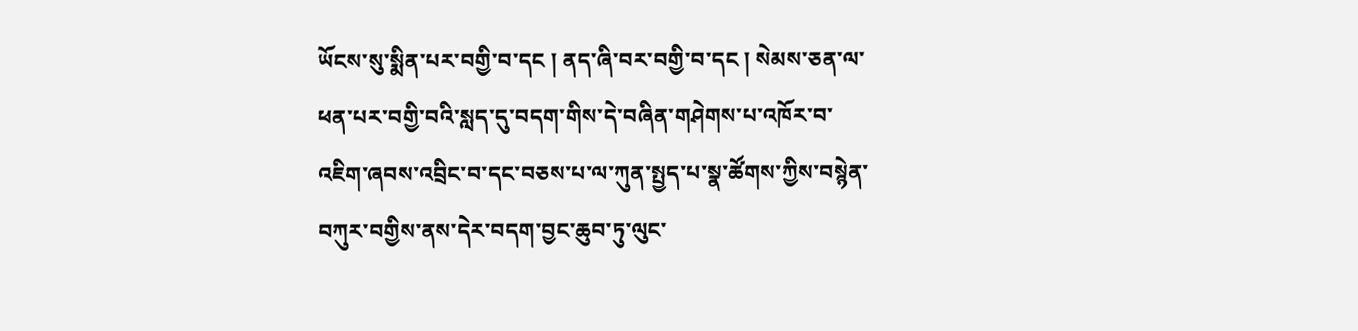ཡོངས་སུ་སྨིན་པར་བགྱི་བ་དང ། ནད་ཞི་བར་བགྱི་བ་དང ། སེམས་ཅན་ལ་ཕན་པར་བགྱི་བའི་སླད་དུ་བདག་གིས་དེ་བཞིན་གཤེགས་པ་འཁོར་བ་འཇིག་ཞབས་འབྲིང་བ་དང་བཅས་པ་ལ་ཀུན་སྤྱད་པ་སྣ་ཚོགས་ཀྱིས་བསྙེན་བཀུར་བགྱིས་ནས་དེར་བདག་བྱང་ཆུབ་ཏུ་ལུང་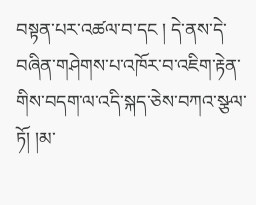བསྟན་པར་འཚལ་བ་དང ། དེ་ནས་དེ་བཞིན་གཤེགས་པ་འཁོར་བ་འཇིག་རྟེན་གིས་བདག་ལ་འདི་སྐད་ཅེས་བཀའ་སྩལ་ཏོ། །མ་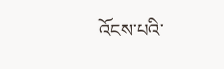འོངས་པའི་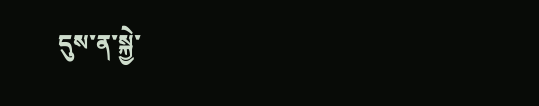དུས་ན་སྐྱེ་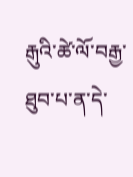རྒུའི་ཚེ་ལོ་བརྒྱ་ཐུབ་པ་ན་དེ་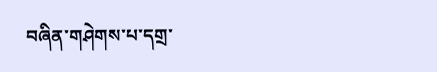བཞིན་གཤེགས་པ་དགྲ་